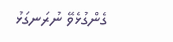ގެންގުޅެވޭ ނުރަނގަޅު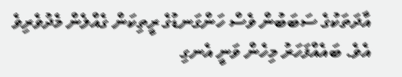އާދަތަކުގެ ސަބަބުން ވެސް ހަންގަނޑުގެ ރީތިކަން ގެއްލެން މެދުވެރިވެ އެވެ. ބައެއްފަހަރު މިހެން ވަނީ އެނގި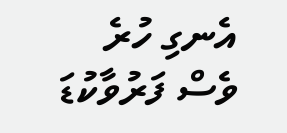އެނގި ހުރެ ވެސް ފަރުވާކުޑަ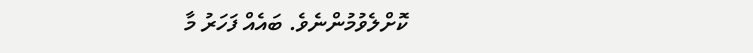ކޮށްލެވުމުންނެވެ. ބައެއް ފަހަރު މާ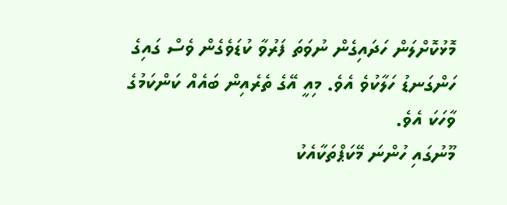މޮޅުކޮށްލަން ހަދައިގެން ނުވަތަ ފަރުވާ ކުޑަވެގެން ވެސް ގައިގެ ހަންގަނޑު ހަލާކުވެ އެވެ. މިއީ އޭގެ ތެރެއިން ބައެއް ކަންކަމުގެ ވާހަކަ އެވެ.
މޫނުގައި ހުންނަ މޭކަޕްތަކާއެކު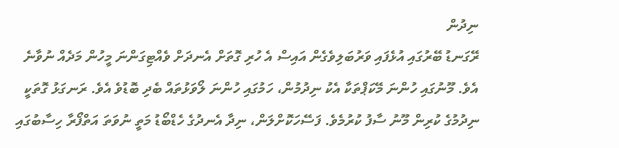ނިދުން
ރޭގަނޑު ބޭރުގައި އުޅެފައި ވަރުބަލިވެގެން އައިސް އެ ހުރި ގޮތަށް އެނދަށް ވެއްޓިގަންނަ މީހުން މަދެއް ނުވާނެ އެވެ. މޫނުގައި ހުންނަ މޭކަޕްތަކާ އެކު ނިދުމުން، ހަމުގައި ހުންނަ ލޯވަޅުތައް ބެދި ބޮޑުވެ އެވެ. ރަނގަޅު ގޮތަކީ ނިދުމުގެ ކުރިން މޫނު ސާފު ކުރުމެވެ. ފަސޭހަކޮށްލަން، ނިދާ އެނދުގެ ހެޑްބޯޑު މަތީ ނުވަތަ އަތްފޯރާ ހިސާބުގައި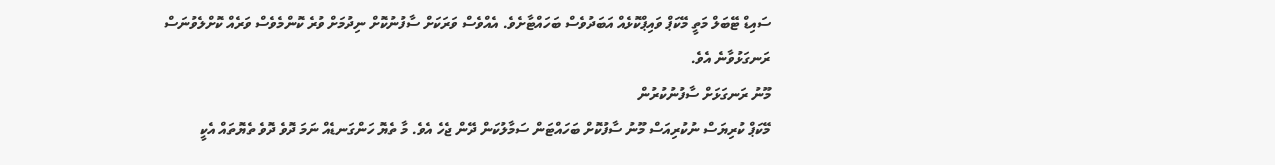ސައިޑް ޓޭބަލް މަތީ މޭކަޕް ވައިޕްކޮޅެއް އަބަދުވެސް ބަހައްޓާށެވެ. އެއްވެސް ވަރަކަށް ސާފުނުކޮށް ނިދުމަށް ވުރެ ކޮންމެވެސް ވަރެއް ކޮށްލެވުނަސް ރަނގަޅުވާނެ އެވެ.
މޫނު ރަނގަޅަށް ސާފުނުކުރުން
މޭކަޕް ކުރިޔަސް ނުކުރިއަސް މޫނު ސާފުކޮށް ބަހައްޓަން ސަމާލުކަން ދޭން ޖެހެ އެވެ. މާ ތެޔޮ ހަންގަނޑެއް ނަމަ ދޮވެ ދޮވެ ތެޔޮތައް އެކީ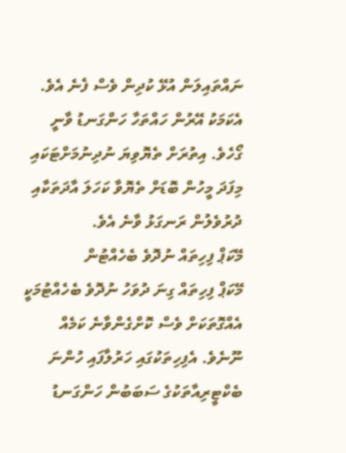ނައްތައިލަން އުޅޭ ކުދިން ވެސް ފެނެ އެވެ. އެކަމަކު އޭރުން ހައްތަހާ ހަންގަނޑު ވާނީ ގޯހެވެ. އިތުރަށް ތެޔޮވިޔަ ނުދިނުމަށްޓަކައި މިފަދަ މީހުން ބޮޑަށް ތެޔޮވާ ކަހަލަ އާދަތަކާއި ދުރުވެލުން ރަނގަޅު ވާނެ އެވެ.
މޭކަޕް ފިހިތައް ނުދޮވެ ބެހެއްޓުން
މޭކަޕް ފިހިތައް ގިނަ ދުވަހު ނުދޮވެ ބެހެއްޓުމަކީ އެއްގޮތަކަށް ވެސް ކޮށްގެންވާނެ ކަމެއް ނޫނެވެ. އެފިހިތަކުގައި ހަރުލާފައި ހުންނަ ބެކްޓީރިއާތަކުގެ ސަބަބުން ހަންގަނޑު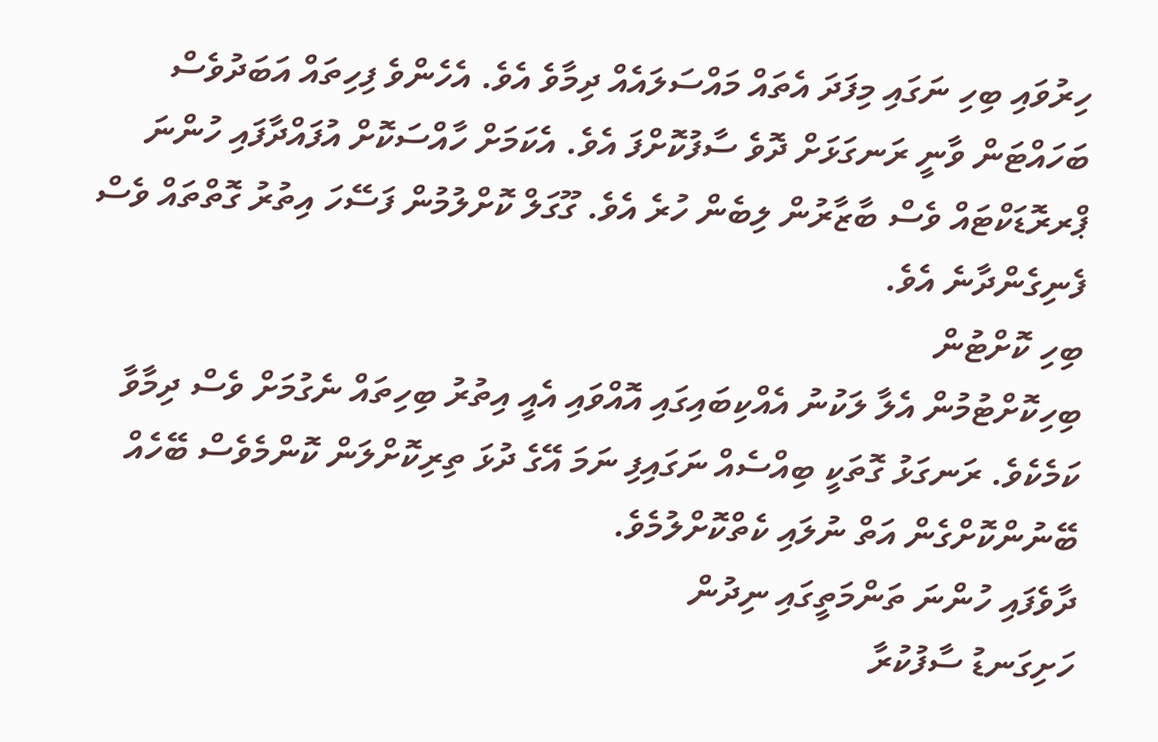ހިރުވައި ބިހި ނަގައި މިފަދަ އެތައް މައްސަލައެއް ދިމާވެ އެވެ. އެހެންވެ ފިހިތައް އަބަދުވެސް ބަހައްޓަން ވާނީ ރަނގަޅަށް ދޮވެ ސާފުކޮށްފަ އެވެ. އެކަމަށް ހާއްސަކޮށް އުފައްދާފައި ހުންނަ ޕްރރޮޑަކްޓައް ވެސް ބާޒާރުން ލިބެން ހުރެ އެވެ. ގޫގަލް ކޮށްލުމުން ފަސޭހަ އިތުރު ގޮތްތައް ވެސް ފެނިގެންދާނެ އެވެ.
ބިހި ކޮށްޓުން
ބިހިކޮށްޓުމުން އެލާ ލަކުނު އެއްކިބައިގައި އޮއްވައި އެއީ އިތުރު ބިހިތައް ނެގުމަށް ވެސް ދިމާވާ ކަމެކެވެ. ރަނގަޅު ގޮތަކީ ބިއްސެއް ނަގައިފި ނަމަ އޭގެ ދުޅަ ތިރިކޮށްލަން ކޮންމެވެސް ބޭހެއް ބޭނުންކޮށްގެން އަތް ނުލައި ކެތްކޮށްލުމެވެ.
ދާވެފައި ހުންނަ ތަންމަތީގައި ނިދުން
ހަށިގަނޑު ސާފުކުރާ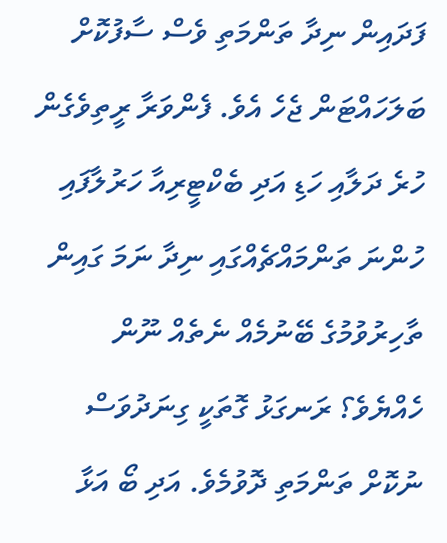ފަދައިން ނިދާ ތަންމަތި ވެސް ސާފުކޮށް ބަލަހައްޓަން ޖެހެ އެވެ. ފެންވަރާ ރީތިވެގެން ހުރެ ދަލާއި ހަޑި އަދި ބެކްޓީރިއާ ހަރުލާފައި ހުންނަ ތަންމައްޗެއްގައި ނިދާ ނަމަ ގައިން ތާހިރުވުމުގެ ބޭނުމެއް ނެތެއް ނޫން ހެއްޔެވެ؟ ރަނގަޅު ގޮތަކީ ގިނަދުވަސް ނުކޮށް ތަންމަތި ދޮވުމެވެ. އަދި ބޯ އަޅާ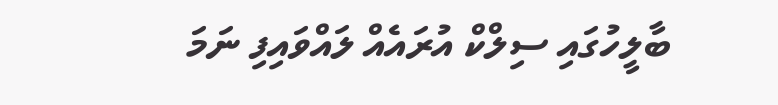ބާލީހުގައި ސިލްކް އުރައެއް ލައްވައިފި ނަމަ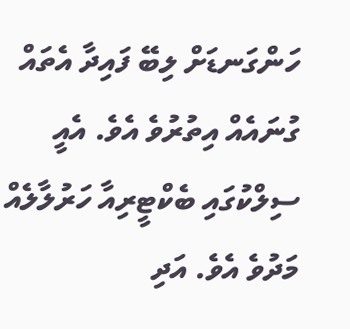ހަންގަނޑަށް ލިބޭ ފައިދާ އެތައް ގުނައެއް އިތުރުވެ އެވެ. އެއީ ސިލްކުގައި ބެކްޓީރިއާ ހަރުލާލެއް މަދުވެ އެވެ. އަދި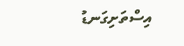އިސްތަށިގަނޑު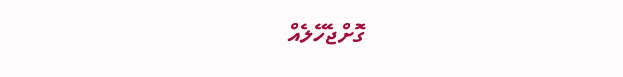ގޮށްޖެހޭލެއް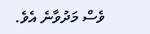ވެސް މަދުވާނެ އެވެ.